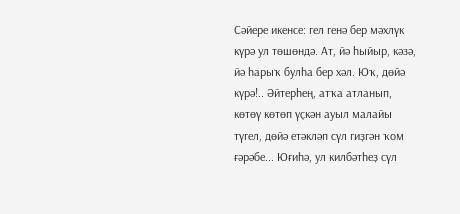Сәйере икенсе: гел генә бер мәхлүк күрә ул төшөндә. Ат, йә һыйыр, кәзә, йә һарыҡ булһа бер хәл. Юҡ, дөйә күрә!.. Әйтерһең, атҡа атланып, көтөү көтөп үҫкән ауыл малайы түгел, дөйә етәкләп сүл гиҙгән ҡом ғәрәбе... Юғиһә, ул килбәтһеҙ сүл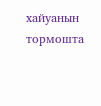хайуанын тормошта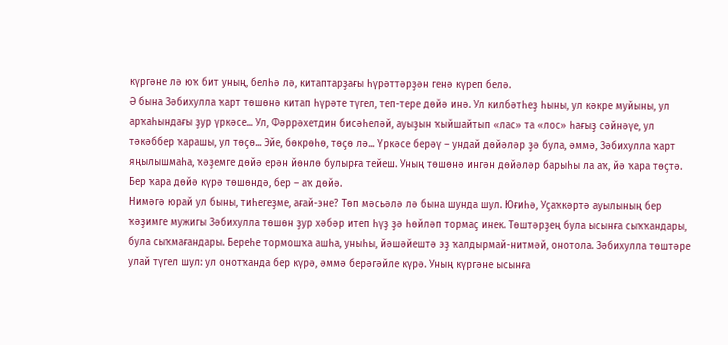күргәне лә юҡ бит уның, белһә лә, китаптарҙағы һүрәттәрҙән генә күреп белә.
Ә бына Зәбихулла ҡарт төшөнә китап һүрәте түгел, теп-тере дөйә инә. Ул килбәтһеҙ һыны, ул кәкре муйыны, ул арҡаһындағы ҙур үркәсе... Ул, Фәррәхетдин бисәһеләй, ауыҙын ҡыйшайтып «лас» та «лос» һағыҙ сәйнәүе, ул тәкәббер ҡарашы, ул төҫө... Эйе, бөкрөһө, төҫө лә... Үркәсе берәү – ундай дөйәләр ҙә була, әммә, Зәбихулла ҡарт яңылышмаһа, ҡәҙемге дөйә ерән йөнлө булырға тейеш. Уның төшөнә ингән дөйәләр барыһы ла аҡ, йә ҡара төҫтә. Бер ҡара дөйә күрә төшөндә, бер – аҡ дөйә.
Нимәгә юрай ул быны, тиһегеҙме, ағай-эне? Төп мәсьәлә лә бына шунда шул. Юғиһә, Уҫаҡкәртә ауылының бер ҡәҙимге мужигы Зәбихулла төшөн ҙур хәбәр итеп һүҙ ҙә һөйләп тормаҫ инек. Төштәрҙең була ысынға сыҡҡандары, була сыҡмағандары. Береһе тормошҡа ашһа, уныһы, йәшәйештә эҙ ҡалдырмай-нитмәй, онотола. Зәбихулла төштәре улай түгел шул: ул онотҡанда бер күрә, әммә берәгәйле күрә. Уның күргәне ысынға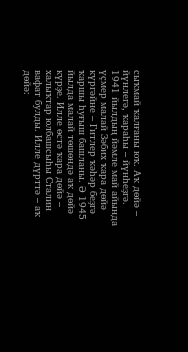сыҡмай ҡалғаны юҡ. Аҡ дөйә – йүнлегә, ҡараһы – йүнһеҙгә.
1941 йылдың йәмле май айында үҫмер малай Зәбих ҡара дөйә күргәйне – Гитлер ҡәһәр беҙгә ҡаршы һуғыш башланы. Ә 1945 йылда малай төшөндә аҡ дөйә күрҙе. Илле өстә ҡара дөйә – халыҡтар юлбашсыһы Сталин вафат булды. Илле дүрттә – аҡ дөйә: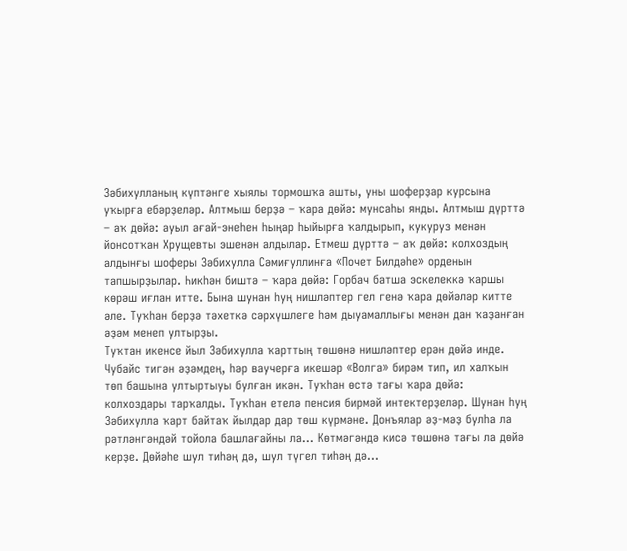Зәбихулланың күптәнге хыялы тормошҡа ашты, уны шоферҙар курсына уҡырға ебәрҙеләр. Алтмыш берҙә – ҡара дөйә: мунсаһы янды. Алтмыш дүрттә – аҡ дөйә: ауыл ағай-энеһен һыңар һыйырға ҡалдырып, кукуруз менән йонсотҡан Хрущевты эшенән алдылар. Етмеш дүрттә – аҡ дөйә: колхоздың алдынғы шоферы Зәбихулла Сәмиғуллинға «Почет Билдәһе» орденын тапшырҙылар. Һикһән биштә – ҡара дөйә: Горбач батша эскелеккә ҡаршы көрәш иғлан итте. Бына шунан һуң нишләптер гел генә ҡара дөйәләр китте әле. Туҡһан берҙә тәхеткә сәрхүшлеге һәм дыуамаллығы менән дан ҡаҙанған әҙәм менеп ултырҙы.
Туҡтан икенсе йыл Зәбихулла ҡарттың төшөнә нишләптер ерән дөйә инде. Чубайс тигән әҙәмдең, һәр ваучерға икешәр «Волга» бирәм тип, ил халҡын төп башына ултыртыуы булған икән. Туҡһан өстә тағы ҡара дөйә: колхоздары тарҡалды. Туҡһан етелә пенсия бирмәй интектерҙеләр. Шунан һуң Зәбихулла ҡарт байтаҡ йылдар дар төш күрмәне. Донъялар әҙ-мәҙ булһа ла рәтләнгәндәй тойола башлағайны ла... Көтмәгәндә кисә төшөнә тағы ла дөйә керҙе. Дөйәһе шул тиһәң дә, шул түгел тиһәң дә...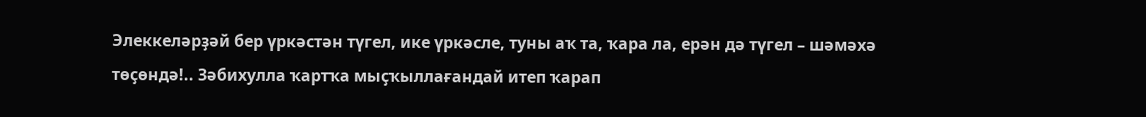Элеккеләрҙәй бер үркәстән түгел, ике үркәсле, туны аҡ та, ҡара ла, ерән дә түгел – шәмәхә төҫөндә!.. Зәбихулла ҡартҡа мыҫҡыллағандай итеп ҡарап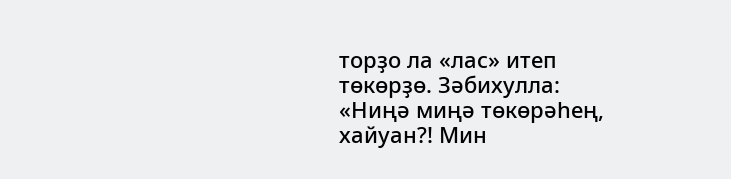торҙо ла «лас» итеп төкөрҙө. Зәбихулла: «Ниңә миңә төкөрәһең, хайуан?! Мин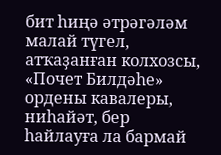бит һиңә әтрәгәләм малай түгел, атҡаҙанған колхозсы, «Почет Билдәһе» ордены кавалеры, ниһайәт, бер һайлауға ла бармай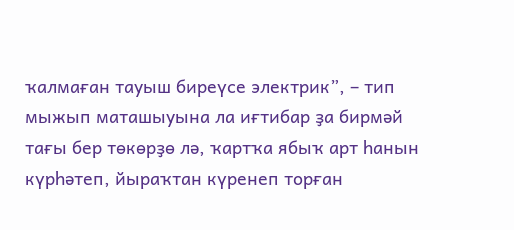ҡалмаған тауыш биреүсе электрик”, – тип мыжып маташыуына ла иғтибар ҙа бирмәй тағы бер төкөрҙө лә, ҡартҡа ябыҡ арт һанын күрһәтеп, йыраҡтан күренеп торған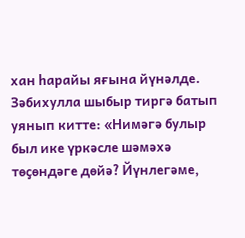хан һарайы яғына йүнәлде. Зәбихулла шыбыр тиргә батып уянып китте: «Нимәгә булыр был ике үркәсле шәмәхә төҫөндәге дөйә? Йүнлегәме,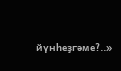йүнһеҙгәме?..»